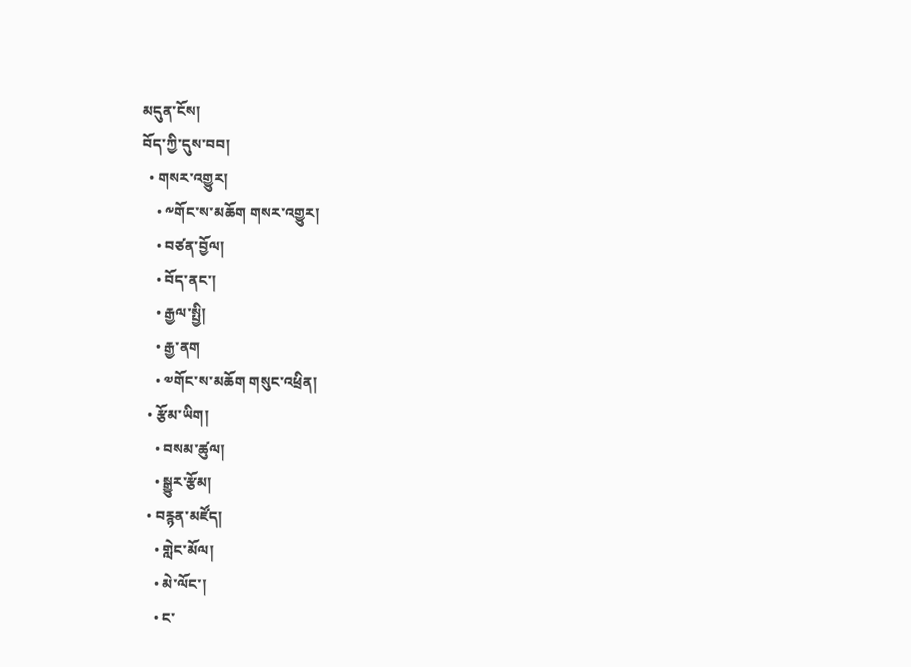མདུན་ངོས།
བོད་ཀྱི་དུས་བབ།
  • གསར་འགྱུར།
    • ༸གོང་ས་མཆོག གསར་འགྱུར།
    • བཙན་བྱོལ།
    • བོད་ནང་།
    • རྒྱལ་སྤྱི།
    • རྒྱ་ནག
    • ༧གོང་ས་མཆོག གསུང་འཕྲིན།
  • རྩོམ་ཡིག།
    • བསམ་ཚུལ།
    • སྒྱུར་རྩོམ།
  • བརྙན་མཛོད།
    • གླེང་མོལ།
    • མེ་ལོང་།
    • ང་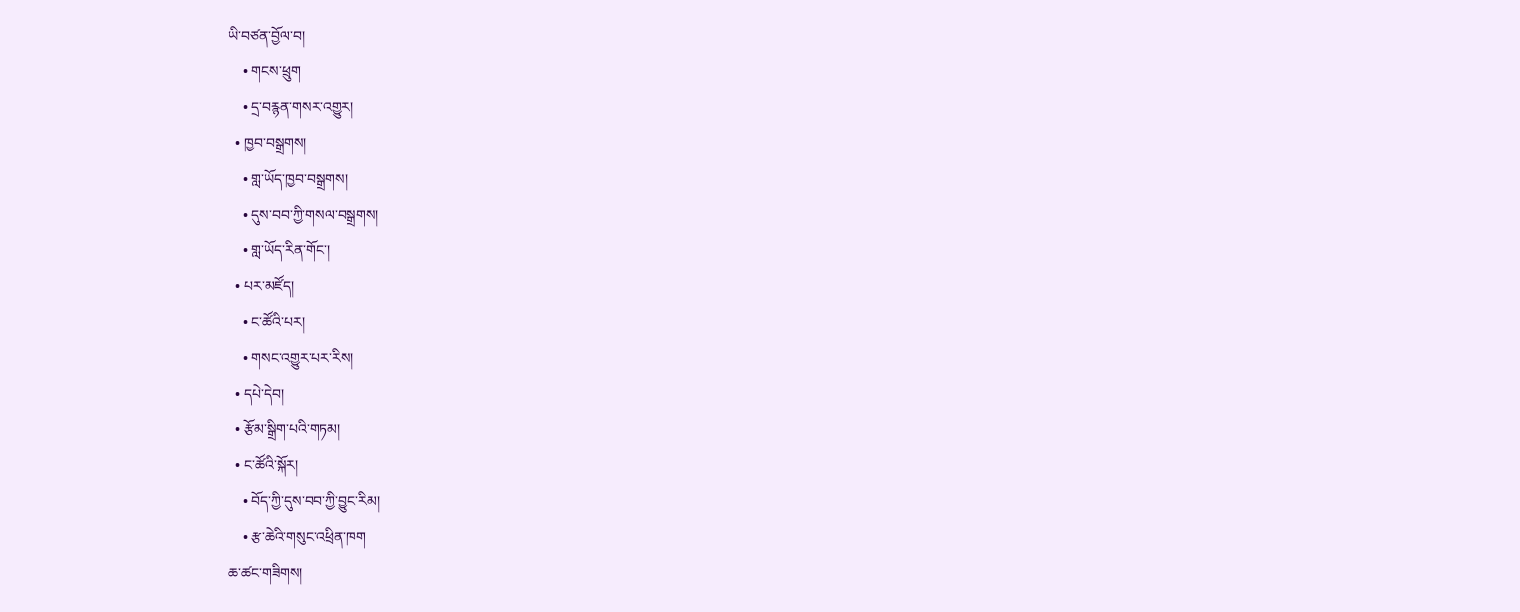ཡི་བཙན་བྱོལ་བ།
    • གངས་ཕྲུག
    • དྲ་བརྙན་གསར་འགྱུར།
  • ཁྱབ་བསྒྲགས།
    • གླ་ཡོད་ཁྱབ་བསྒྲགས།
    • དུས་བབ་ཀྱི་གསལ་བསྒྲགས།
    • གླ་ཡོད་རིན་གོང་།
  • པར་མཛོད།
    • ང་ཚོའི་པར།
    • གསང་འགྱུར་པར་རིས།
  • དཔེ་དེབ།
  • རྩོམ་སྒྲིག་པའི་གཏམ།
  • ང་ཚོའི་སྐོར།
    • བོད་ཀྱི་དུས་བབ་ཀྱི་བྱུང་རིམ།
    • རྩ་ཆེའི་གསུང་འཕྲིན་ཁག
ཆ་ཚང་གཟིགས།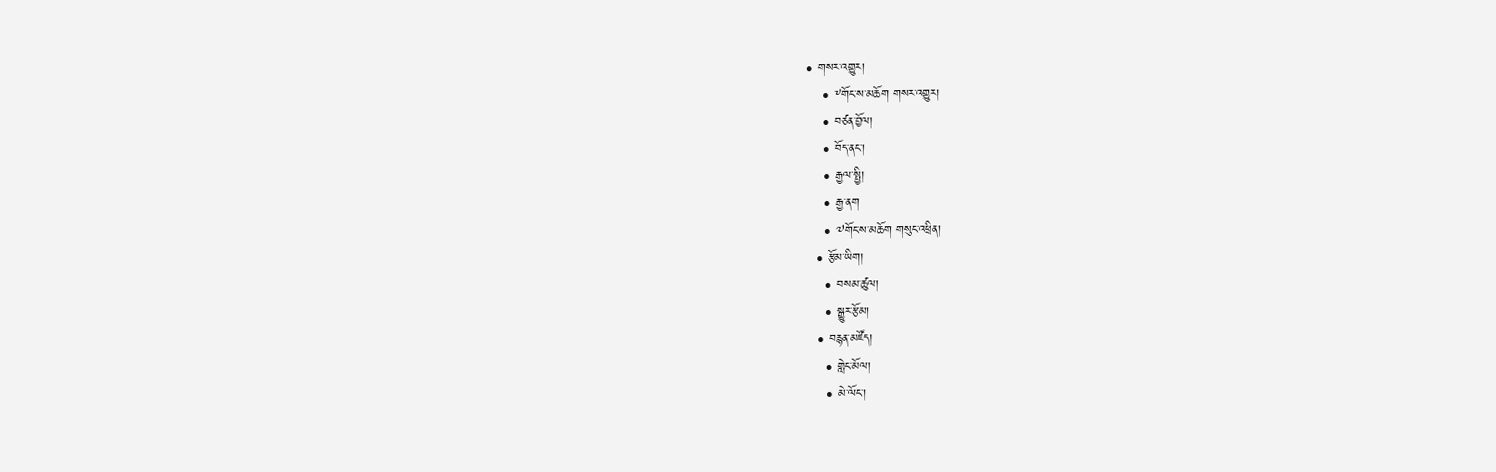• གསར་འགྱུར།
    • ༸གོང་ས་མཆོག གསར་འགྱུར།
    • བཙན་བྱོལ།
    • བོད་ནང་།
    • རྒྱལ་སྤྱི།
    • རྒྱ་ནག
    • ༧གོང་ས་མཆོག གསུང་འཕྲིན།
  • རྩོམ་ཡིག།
    • བསམ་ཚུལ།
    • སྒྱུར་རྩོམ།
  • བརྙན་མཛོད།
    • གླེང་མོལ།
    • མེ་ལོང་།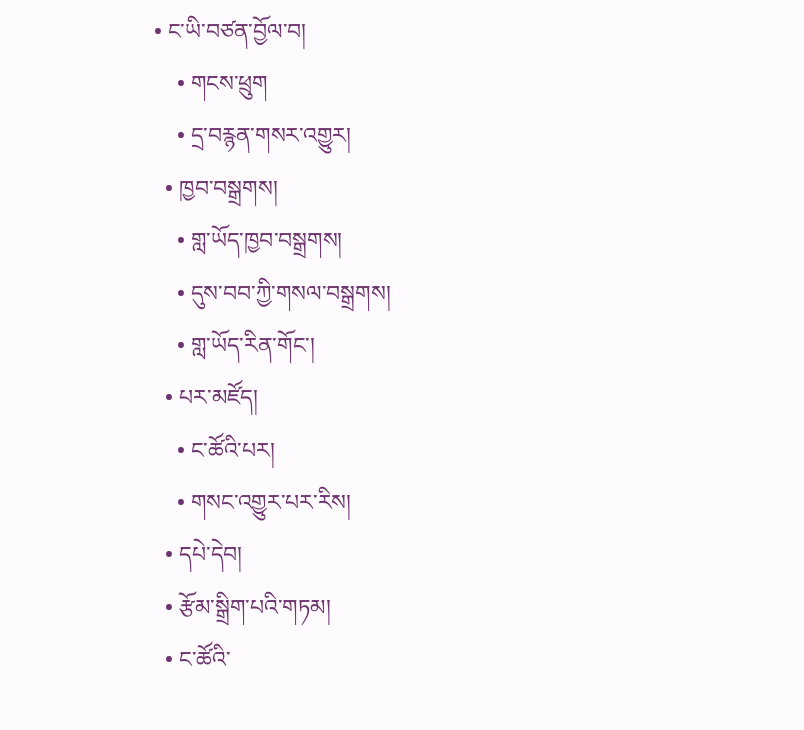• ང་ཡི་བཙན་བྱོལ་བ།
    • གངས་ཕྲུག
    • དྲ་བརྙན་གསར་འགྱུར།
  • ཁྱབ་བསྒྲགས།
    • གླ་ཡོད་ཁྱབ་བསྒྲགས།
    • དུས་བབ་ཀྱི་གསལ་བསྒྲགས།
    • གླ་ཡོད་རིན་གོང་།
  • པར་མཛོད།
    • ང་ཚོའི་པར།
    • གསང་འགྱུར་པར་རིས།
  • དཔེ་དེབ།
  • རྩོམ་སྒྲིག་པའི་གཏམ།
  • ང་ཚོའི་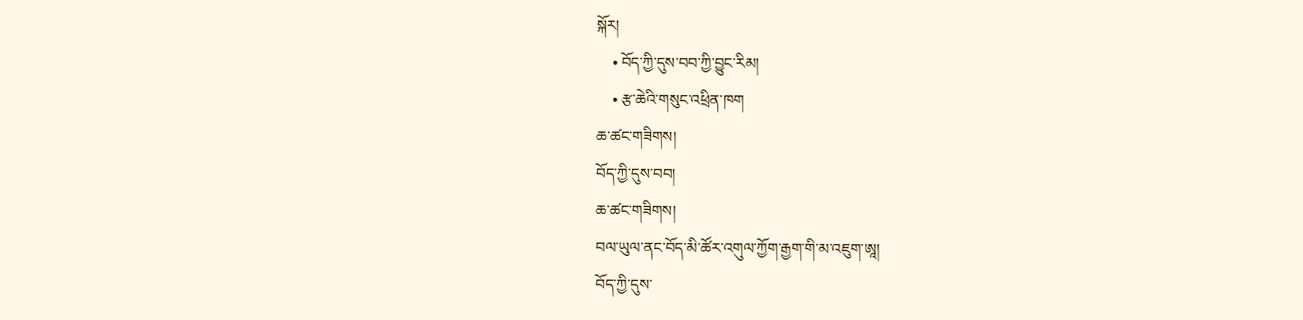སྐོར།
    • བོད་ཀྱི་དུས་བབ་ཀྱི་བྱུང་རིམ།
    • རྩ་ཆེའི་གསུང་འཕྲིན་ཁག
ཆ་ཚང་གཟིགས།
བོད་ཀྱི་དུས་བབ།
ཆ་ཚང་གཟིགས།
བལ་ཡུལ་ནང་བོད་མི་ཚོར་འགུལ་ཀྱོག་རྒྱག་གི་མ་འཇུག་ཨཱ།
བོད་ཀྱི་དུས་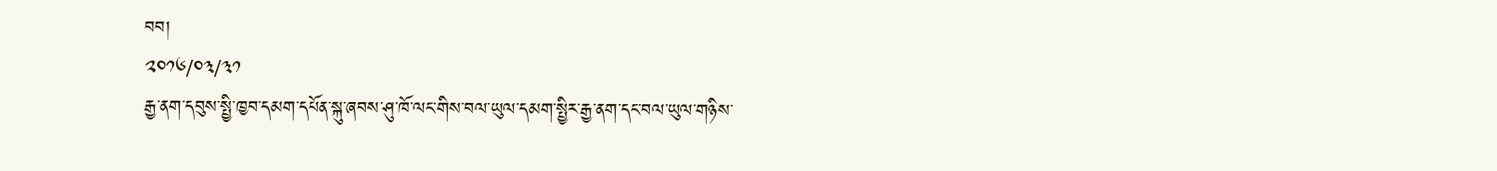བབ།
༢༠༡༦/༠༣/༣༡
རྒྱ་ནག་དབུས་སྤྱི་ཁྱབ་དམག་དཔོན་སྐུ་ཞབས་ཤུ་ཁོ་ལང་གིས་བལ་ཡུལ་དམག་སྤྱིར་རྒྱ་ནག་དང་བལ་ཡུལ་གཉིས་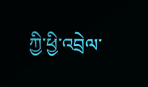ཀྱི་ཕྱི་འབྲེལ་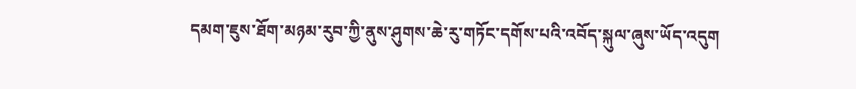དམག་ཇུས་ཐོག་མཉམ་རུབ་ཀྱི་ནུས་ཤུགས་ཆེ་རུ་གཏོང་དགོས་པའི་འབོད་སྐུལ་ཞུས་ཡོད་འདུག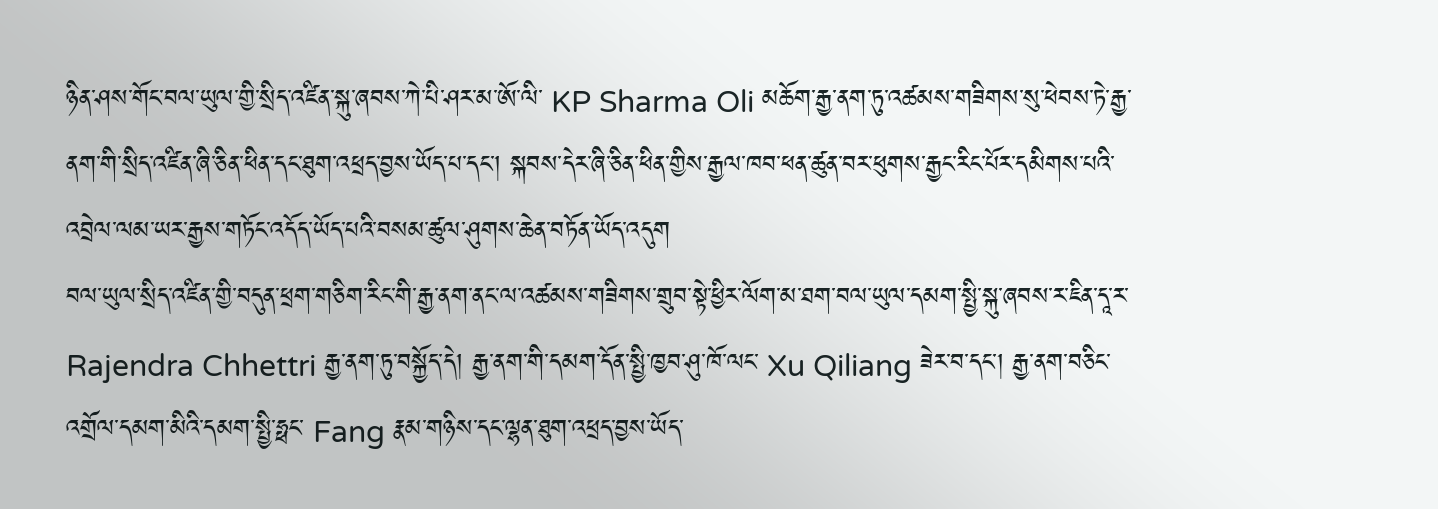ཉིན་ཤས་གོང་བལ་ཡུལ་གྱི་སྲིད་འཛིན་སྐུ་ཞབས་ཀེ་པི་ཤར་མ་ཨོ་ལི་ KP Sharma Oli མཆོག་རྒྱ་ནག་ཏུ་འཚམས་གཟིགས་སུ་ཕེབས་ཏེ་རྒྱ་ནག་གི་སྲིད་འཛིན་ཞི་ཅིན་ཕིན་དང་ཐུག་འཕྲད་བྱས་ཡོད་པ་དང་། སྐབས་དེར་ཞི་ཅིན་ཕིན་གྱིས་རྒྱལ་ཁབ་ཕན་ཚུན་བར་ཕུགས་རྒྱང་རིང་པོར་དམིགས་པའི་འབྲེལ་ལམ་ཡར་རྒྱས་གཏོང་འདོད་ཡོད་པའི་བསམ་ཚུལ་ཤུགས་ཆེན་བཏོན་ཡོད་འདུག
བལ་ཡུལ་སྲིད་འཛིན་གྱི་བདུན་ཕྲག་གཅིག་རིང་གི་རྒྱ་ནག་ནང་ལ་འཚམས་གཟིགས་གྲུབ་སྟེ་ཕྱིར་ལོག་མ་ཐག་བལ་ཡུལ་དམག་སྤྱི་སྐུ་ཞབས་ར་ཇིན་དཱ་ར་ Rajendra Chhettri རྒྱ་ནག་ཏུ་བསྐྱོད་དེ། རྒྱ་ནག་གི་དམག་དོན་སྤྱི་ཁྱབ་ཤུ་ཁོ་ལང་ Xu Qiliang ཟེར་བ་དང་། རྒྱ་ནག་བཅིང་འགྲོལ་དམག་མིའི་དམག་སྤྱི་ཧྥང་ Fang རྣམ་གཉིས་དང་ལྷན་ཐུག་འཕྲད་བྱས་ཡོད་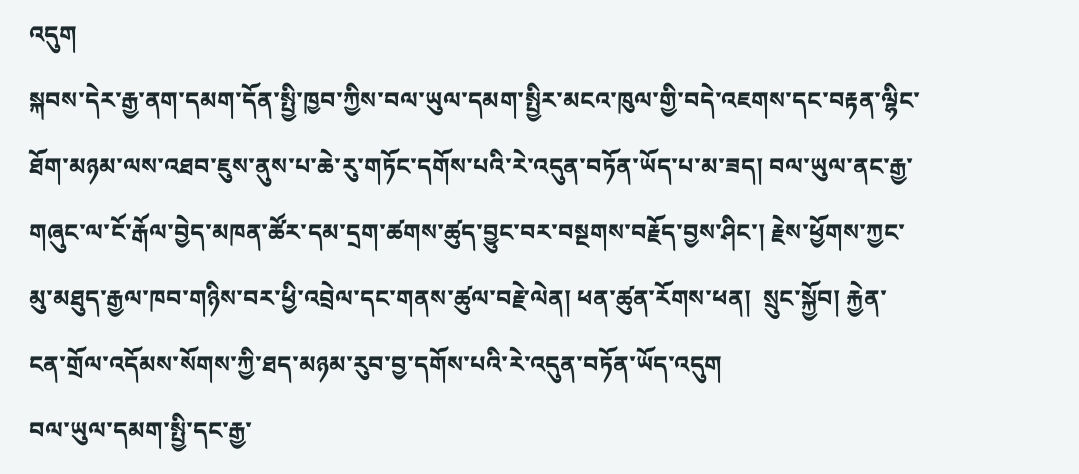འདུག
སྐབས་དེར་རྒྱ་ནག་དམག་དོན་སྤྱི་ཁྱབ་ཀྱིས་བལ་ཡུལ་དམག་སྤྱིར་མངའ་ཁུལ་གྱི་བདེ་འཇགས་དང་བརྟན་ལྷིང་ཐོག་མཉམ་ལས་འཐབ་ཇུས་ནུས་པ་ཆེ་རུ་གཏོང་དགོས་པའི་རེ་འདུན་བཏོན་ཡོད་པ་མ་ཟད། བལ་ཡུལ་ནང་རྒྱ་གཞུང་ལ་ངོ་རྒོལ་བྱེད་མཁན་ཚོར་དམ་དྲག་ཚགས་ཚུད་བྱུང་བར་བསྔགས་བརྗོད་བྱས་ཤིང་། རྗེས་ཕྱོགས་ཀྱང་མུ་མཐུད་རྒྱལ་ཁབ་གཉིས་བར་ཕྱི་འབྲེལ་དང་གནས་ཚུལ་བརྗེ་ལེན། ཕན་ཚུན་རོགས་ཕན།  སྲུང་སྐྱོབ། རྐྱེན་ངན་གྲོལ་འདོམས་སོགས་ཀྱི་ཐད་མཉམ་རུབ་བྱ་དགོས་པའི་རེ་འདུན་བཏོན་ཡོད་འདུག
བལ་ཡུལ་དམག་སྤྱི་དང་རྒྱ་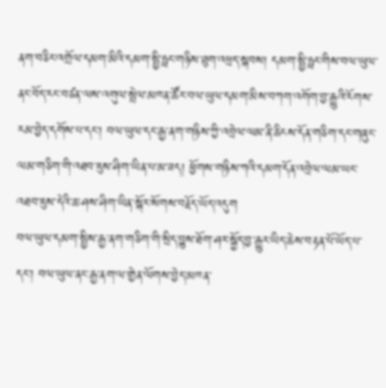ནག་བཅིང་འགྲོལ་དམག་མིའི་དམག་སྤྱི་ཧྥང་གཉིས་ཐུག་འཕྲད་སྐབས། དམག་སྤྱི་ཧྥང་གིས་བལ་ཡུལ་ནང་བོད་རང་བཙན་ལས་འགུལ་སྤེལ་མཁན་ཚོར་བལ་ཡུལ་དམག་མིས་བཀག་འགོག་བྱ་རྒྱུའི་རོགས་རམ་བྱེད་དགོས་པ་དང་། བལ་ཡུལ་དང་རྒྱ་ནག་གཉིས་ཀྱི་འབྲེལ་ལམ་ནི་ཆིངས་དོན་གཅིག་དང་གཞུང་ལམ་གཅིག་གི་འཐབ་ཇུས་ཤིག་ཡིན་པ་མ་ཟད། ཕྱོགས་གཉིས་ཀའི་དམག་དོན་འབྲེལ་ལམ་ཡང་འཐབ་ཇུས་དེའི་ཆ་ཤས་ཤིག་ཡིན་སྐོར་སོགས་བརྗོད་ཡོད་འདུག
བལ་ཡུལ་དམག་སྤྱིས་རྒྱ་ནག་གཅིག་གི་སྲིད་བྱུས་ཐོག་ཤར་སྐྱོད་བྱ་རྒྱུར་ཡིད་ཆེས་བརྟན་པོ་ཡོད་པ་དང་། བལ་ཡུལ་ནང་རྒྱ་ནག་ལ་གྱེན་ལོགས་བྱེད་མཁན་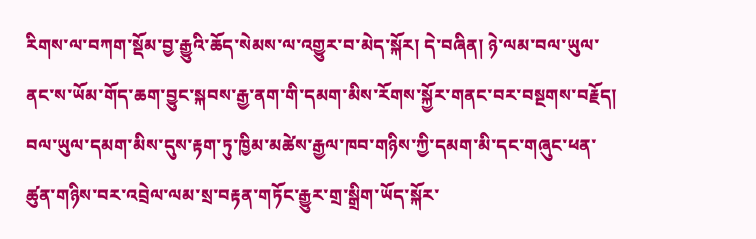རིགས་ལ་བཀག་སྡོམ་བྱ་རྒྱུའི་ཆོད་སེམས་ལ་འགྱུར་བ་མེད་སྐོར། དེ་བཞིན། ཉེ་ལམ་བལ་ཡུལ་ནང་ས་ཡོམ་གོད་ཆག་བྱུང་སྐབས་རྒྱ་ནག་གི་དམག་མིས་རོགས་སྐྱོར་གནང་བར་བསྔགས་བརྗོད། བལ་ཡུལ་དམག་མིས་དུས་རྟག་ཏུ་ཁྱིམ་མཚེས་རྒྱལ་ཁབ་གཉིས་ཀྱི་དམག་མི་དང་གཞུང་ཕན་ཚུན་གཉིས་བར་འབྲེལ་ལམ་སྲ་བརྟན་གཏོང་རྒྱུར་གྲ་སྒྲིག་ཡོད་སྐོར་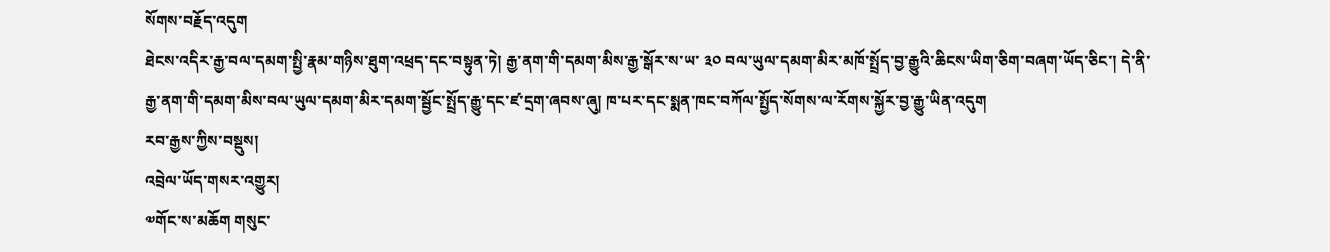སོགས་བརྗོད་འདུག
ཐེངས་འདིར་རྒྱ་བལ་དམག་སྤྱི་རྣམ་གཉིས་ཐུག་འཕྲད་དང་བསྟུན་ཏེ། རྒྱ་ནག་གི་དམག་མིས་རྒྱ་སྒོར་ས་ཡ་ ༣༠ བལ་ཡུལ་དམག་མིར་མཁོ་སྤྲོད་བྱ་རྒྱུའི་ཆིངས་ཡིག་ཅིག་བཞག་ཡོད་ཅིང་། དེ་ནི་རྒྱ་ནག་གི་དམག་མིས་བལ་ཡུལ་དམག་མིར་དམག་སྦྱོང་སྤྲོད་རྒྱུ་དང་ཛ་དྲག་ཞབས་ཞུ། ཁ་པར་དང་སྨན་ཁང་བཀོལ་སྤྱོད་སོགས་ལ་རོགས་སྐྱོར་བྱ་རྒྱུ་ཡིན་འདུག
རབ་རྒྱས་ཀྱིས་བསྡུས།
འབྲེལ་ཡོད་གསར་འགྱུར།
༧གོང་ས་མཆོག གསུང་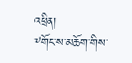འཕྲིན།
༸གོང་ས་མཆོག་གིས་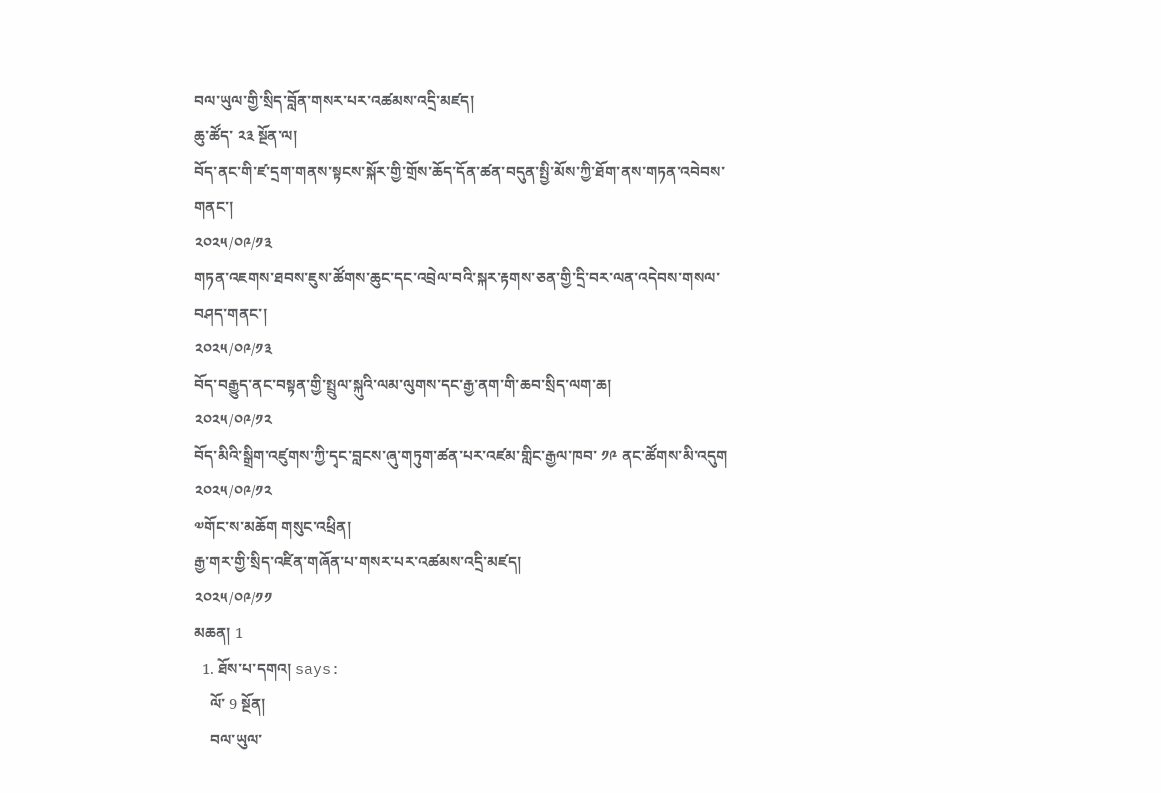བལ་ཡུལ་གྱི་སྲིད་བློན་གསར་པར་འཚམས་འདྲི་མཛད།
ཆུ་ཚོད་ ༢༣ སྔོན་ལ།
བོད་ནང་གི་ཛ་དྲག་གནས་སྟངས་སྐོར་གྱི་གྲོས་ཆོད་དོན་ཚན་བདུན་སྤྱི་མོས་ཀྱི་ཐོག་ནས་གཏན་འབེབས་གནང་།
༢༠༢༥/༠༩/༡༣
གཏན་འཇགས་ཐབས་ཇུས་ཚོགས་ཆུང་དང་འབྲེལ་བའི་སྐར་རྟགས་ཅན་གྱི་དྲི་བར་ལན་འདེབས་གསལ་བཤད་གནང་།
༢༠༢༥/༠༩/༡༣
བོད་བརྒྱུད་ནང་བསྟན་གྱི་སྤྲུལ་སྐུའི་ལམ་ལུགས་དང་རྒྱ་ནག་གི་ཆབ་སྲིད་ལག་ཆ།
༢༠༢༥/༠༩/༡༢
བོད་མིའི་སྒྲིག་འཛུགས་ཀྱི་དྭང་བླངས་ཞུ་གཏུག་ཚན་པར་འཛམ་གླིང་རྒྱལ་ཁབ་ ༡༩ ནང་ཚོགས་མི་འདུག
༢༠༢༥/༠༩/༡༢
༧གོང་ས་མཆོག གསུང་འཕྲིན།
རྒྱ་གར་གྱི་སྲིད་འཛིན་གཞོན་པ་གསར་པར་འཚམས་འདྲི་མཛད།
༢༠༢༥/༠༩/༡༡
མཆན། 1
  1. ཐོས་པ་དགའ། says:
    ལོ་ 9 སྔོན།
    བལ་ཡུལ་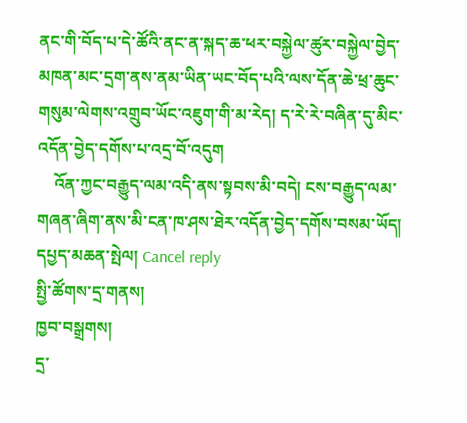ནང་གི་བོད་པ་དེ་ཚོའི་ནང་ན་སྐད་ཆ་ཕར་བསྐྱེལ་ཚུར་བསྐྱེལ་བྱེད་མཁན་མང་དྲག་ནས་ནམ་ཡིན་ཡང་བོད་པའི་ལས་དོན་ཆེ་ཕྲ་ཆུང་གསུམ་ལེགས་འགྲུབ་ཡོང་འཇུག་གི་མ་རེད། ད་རེ་རེ་བཞིན་དུ་མིང་འདོན་བྱེད་དགོས་པ་འདྲ་བོ་འདུག
    འོན་ཀྱང་བརྒྱུད་ལམ་འདི་ནས་སྟབས་མི་བདེ། ངས་བརྒྱུད་ལམ་གཞན་ཞིག་ནས་མི་ངན་ཁ་ཤས་ཐེར་འདོན་བྱེད་དགོས་བསམ་ཡོད།
དཔྱད་མཆན་སྤེལ། Cancel reply
སྤྱི་ཚོགས་དྲ་གནས།
ཁྱབ་བསྒྲགས།
དྲ་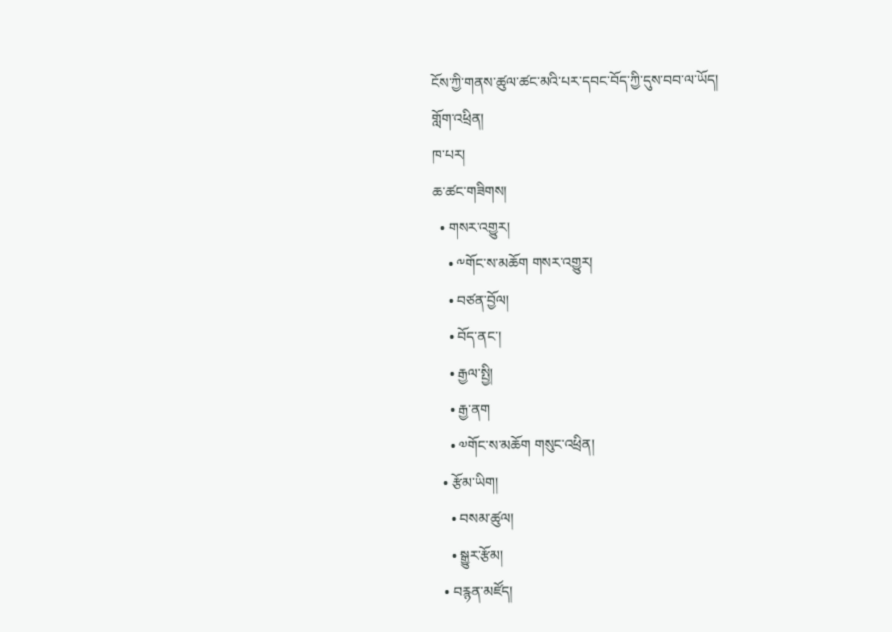ངོས་ཀྱི་གནས་ཚུལ་ཚང་མའི་པར་དབང་བོད་ཀྱི་དུས་བབ་ལ་ཡོད།
གློག་འཕྲིན།
ཁ་པར།
ཆ་ཚང་གཟིགས།
  • གསར་འགྱུར།
    • ༸གོང་ས་མཆོག གསར་འགྱུར།
    • བཙན་བྱོལ།
    • བོད་ནང་།
    • རྒྱལ་སྤྱི།
    • རྒྱ་ནག
    • ༧གོང་ས་མཆོག གསུང་འཕྲིན།
  • རྩོམ་ཡིག།
    • བསམ་ཚུལ།
    • སྒྱུར་རྩོམ།
  • བརྙན་མཛོད།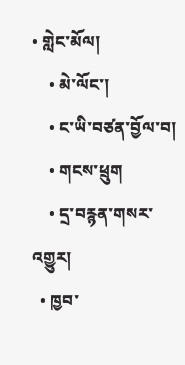• གླེང་མོལ།
    • མེ་ལོང་།
    • ང་ཡི་བཙན་བྱོལ་བ།
    • གངས་ཕྲུག
    • དྲ་བརྙན་གསར་འགྱུར།
  • ཁྱབ་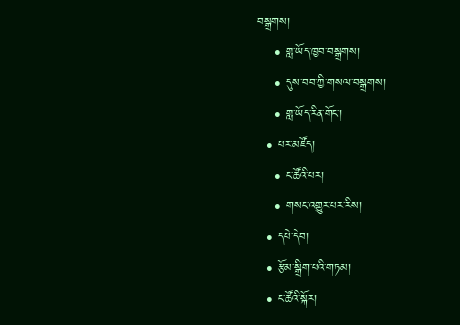བསྒྲགས།
    • གླ་ཡོད་ཁྱབ་བསྒྲགས།
    • དུས་བབ་ཀྱི་གསལ་བསྒྲགས།
    • གླ་ཡོད་རིན་གོང་།
  • པར་མཛོད།
    • ང་ཚོའི་པར།
    • གསང་འགྱུར་པར་རིས།
  • དཔེ་དེབ།
  • རྩོམ་སྒྲིག་པའི་གཏམ།
  • ང་ཚོའི་སྐོར།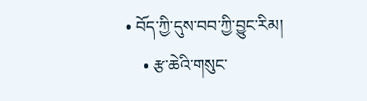• བོད་ཀྱི་དུས་བབ་ཀྱི་བྱུང་རིམ།
    • རྩ་ཆེའི་གསུང་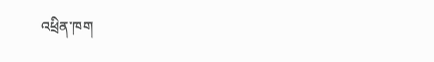འཕྲིན་ཁག